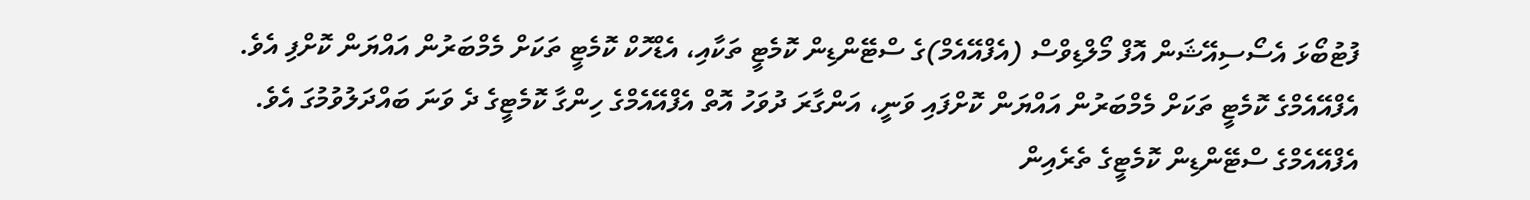ފުޓުބޯޅަ އެސޯސިއޭޝަން އޮފް މޯލްޑިވްސް (އެފްއޭއެމް)ގެ ސްޓޭންޑިން ކޮމެޓީ ތަކާއި، އެޑްހޮކް ކޮމެޓީ ތަކަށް މެމްބަރުން އައްޔަން ކޮށްފި އެވެ.
އެފްއޭއެމްގެ ކޮމެޓީ ތަކަށް މެމްބަރުން އައްޔަން ކޮށްފައި ވަނީ، އަންގާރަ ދުވަހު އޮތް އެފްއޭއެމްގެ ހިންގާ ކޮމެޓީގެ ދެ ވަނަ ބައްދަލުވުމުގަ އެވެ.
އެފްއޭއެމްގެ ސްޓޭންޑިން ކޮމެޓީގެ ތެރެއިން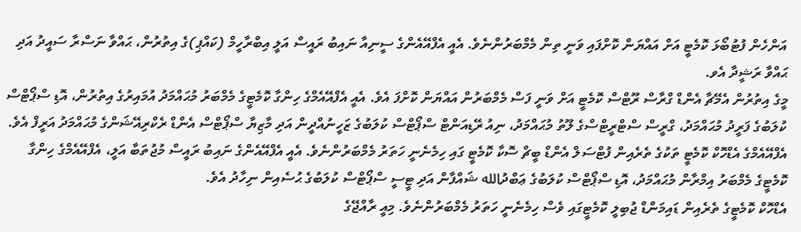އަންހެން ފުޓުބޯޅަ ކޮމެޓީ އަށް އައްޔަން ކޮށްފައި ވަނީ ތިން މެމްބަރުންނެވެ. އެއީ އެފްއޭއެންގެ ސީނިއާ ނައިބު ރައީސް އަލީ އިބްރާހީމް (ކައްޕި)ގެ އިތުރުން، ޙައްވާ ނަސްރާ ސައީދު އަދި ޙައްވާ ރަޝީދާ އެވ.
މީގެ އިތުރުން އެމޭޗާ އެންޑް ގްރާސް ރޫޓްސް ކޮމެޓީ އަށް ވަނީ ފަސް މެމްބަރުން އައްޔަން ކޮށްފަ އެވެ. އެއީ އެފްއޭއެމްގެ ހިންގާ ކޮމެޓީގެ މެމްބަރު މުޙައްމަދު އުމައިރުގެ އިތުރުން، އޮޑި ސްޕޯޓްސް ކުލަބުގެ ފަރީދު މުޙައްމަދު، ގްރީސް ސްޓްރީޓްސްގެ ލޫތު މުޙައްމަދު، ނިއު ރޭޑިއަންޓް ސްޕޯޓްސް ކުލަބުގެ ޒަހީނުއްދީން އަދި މާޒިޔާ ސްޕޯޓްސް އެންޑް ރެކްރިއޭޝަންގެ މުޙައްމަދު އަރީފް އެވެ.
އެފްއޭއެމްގެ އެޑްހޮކް ކޮމެޓީ ތަކުގެ ތެރެއިން ފުޓްސަލް އެންޑް ބީޗް ސޮކާ ކޮމެޓީ ގައި ހިމެނެނީ ހަތަރު މެމްބަރުންނެވެ. އެއީ އެފްއޭއެންގެ ނައިބު ރައީސް މުޖުތަބާ އަލީ، އެފްއޭއެމްގެ ހިންގާ ކޮމެޓީގެ މެމްބަރު އިމްރާން މުޙައްމަދު، އޮޑި ސްޕޯޓްސް ކުލަބުގެ ޢަބްދުالله ޝައްފާން އަދި ޓީސީ ސްޕޯޓްސް ކުލަބުގެ ޙުސެއިން ނިހާދު އެވެ.
އެޑްހޮކް ކޮމެޓީގެ ތެރެއިން ޑައިމަންޑް ޖުބިލީ ކޮމެޓީގައި ވެސް ހިމެނެނީ ހަތަރު މެމްބަރުންނެވެ. މިއީ ރާއްޖޭގެ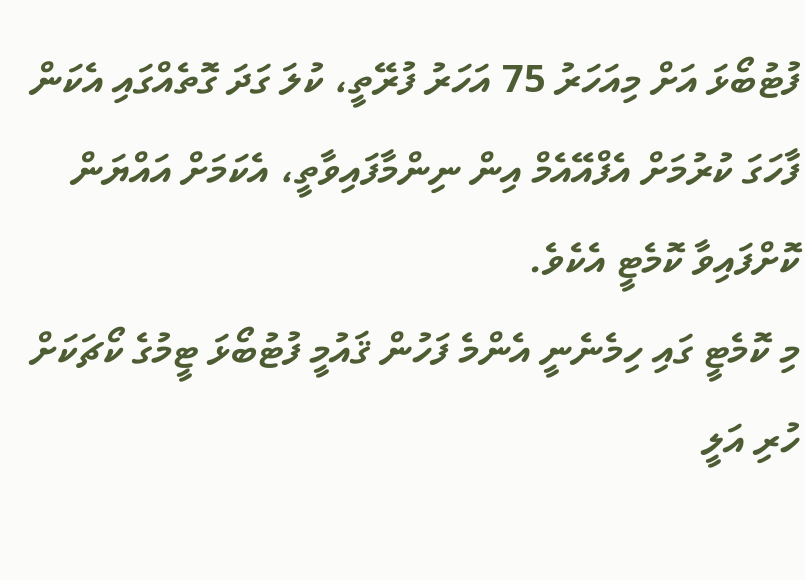ފުޓުބޯޅަ އަށް މިއަހަރު 75 އަހަރު ފުރޭތީ، ކުލަ ގަދަ ގޮތެއްގައި އެކަން ފާހަގަ ކުރުމަށް އެފްއޭއެމް އިން ނިންމާފައިވާތީ، އެކަމަށް އައްޔަން ކޮށްފައިވާ ކޮމެޓީ އެކެވެ.
މި ކޮމެޓީ ގައި ހިމެނެނީ އެންމެ ފަހުން ޤައުމީ ފުޓުބޯޅަ ޓީމުގެ ކޯޗަކަށް ހުރި އަލީ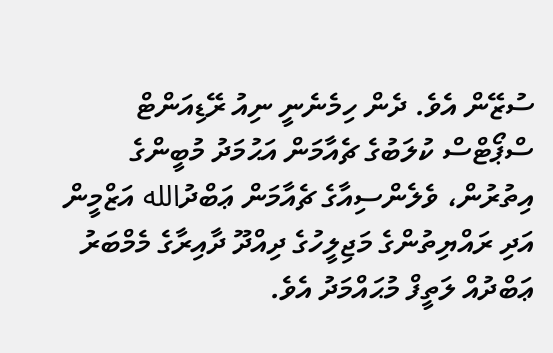ސުޒޭން އެވެ. ދެން ހިމެނެނީ ނިއު ރޭޑިއަންޓް ސްޕޯޓްސް ކުލަބުގެ ޗެއާމަން އަޙުމަދު މުބީންގެ އިތުރުން، ވެލެންސިއާގެ ޗެއާމަން ޢަބްދުالله އަޒްމީން އަދި ރައްޔިތުންގެ މަޖިލީހުގެ ދިއްދޫ ދާއިރާގެ މެމްބަރު ޢަބްދުއް ލަތީފް މުޙައްމަދު އެވެ.